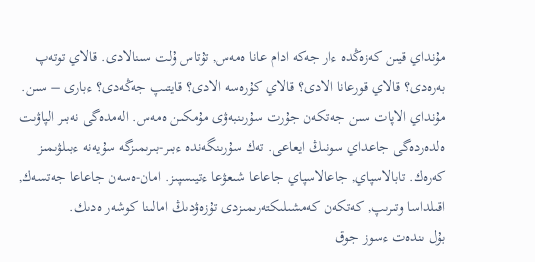مۇنداي قيىن كەزەڭدە ءار جەكە ادام عانا ەمەس, تۇتاس ۇلت سىنالادى. قالاي توتەپ بەرەدى؟ قالاي قورعانا الادى؟ قالاي كۇرەسە الادى؟ قايتىپ جەڭەدى؟ ءبارى – سىن. مۇنداي الاپات سىن جەتكەن جۇرت سۇرىنبەۋى مۇمكىن ەمەس. الەمدەگى نەبىر الپاۋىت ەلدەردەگى جاعداي سونىڭ ايعاعى. تەك سۇرىنگەندە ءبىر-بىرىمىزگە سۇيەنە ءبىلۋىمىز كەرەك. تابالاسپاي, جاعالاسپاي جاعاعا شىعۋعا ءتيىسپىز. امان-ەسەن جاعاعا جەتسەك, اقىلداسا وتىرىپ, كەتكەن كەمشىلىكتەرىمىزدى تۇزەۋدىڭ امالىنا كوشەر ەدىك.
بۇل ىندەت ءسوز جوق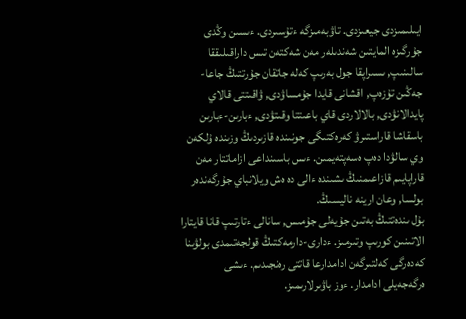ايىلىمىزدى جيعىزدى. تاۋبەمىزگە ءتۇسىردى. ءىسىن وڭدى جۇرگىزە المايتىن شەندىلەر مەن شەكتەن تىس داراقىلىققا سالىنىپ, ىسىراپقا جول بەرىپ كەلە جاتقان جۇرتتىڭ جاعا-جەڭىن تۇزەپ, اقشانى قايدا جۇمساۋدى, ۋاقىتتى قالاي پايدالانۋدى, بالالاردى قاي باعىتتا وقىتۋدى, ءبارىن-ءبارىن باسقاشا قاراستىرۋ كەرەكتىگى جونىندە قازىردىڭ وزىندە ۇلكەن وي سالۋدا دەپ ەسەپتەيمىن. ءىس باسىنداعى ازاماتتار مەن قاراپايىم قازاعىمنىڭ ىشىندە ءالى دە ەش ويلانباي جۇرگەندەر بولسا, وعان ارينە ناليسىڭ.
بۇل ىندەتتىڭ بەتىن جۇيەلى جۇمىس, سانالى ءتارتىپ قانا قايتارا الاتىنىن كورىپ وتىرمىز. ءدارى-دارمەكتىڭ قولجەتىمدى بولۋىنا كەدەرگى كەلتىرگەن ادامدارعا قاتتى رەنجىدىم. ءىشى ەرگەجەيلى ادامدار. ءوز باۋىرلارىمىز.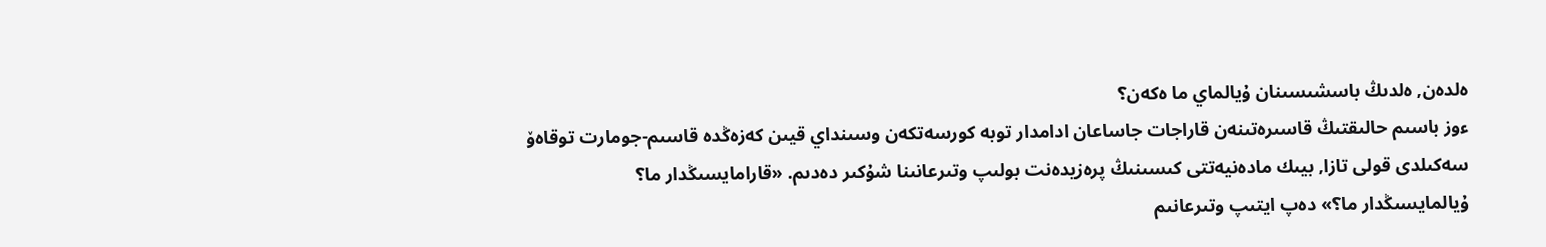ەلدەن, ەلدىڭ باسشىسىنان ۇيالماي ما ەكەن؟
ءوز باسىم حالىقتىڭ قاسىرەتىنەن قاراجات جاساعان ادامدار توبە كورسەتكەن وسىنداي قيىن كەزەڭدە قاسىم-جومارت توقاەۆ سەكىلدى قولى تازا, بيىك مادەنيەتتى كىسىنىڭ پرەزيدەنت بولىپ وتىرعانىنا شۇكىر دەدىم. «قارامايسىڭدار ما؟ ۇيالمايسىڭدار ما؟» دەپ ايتىپ وتىرعانىم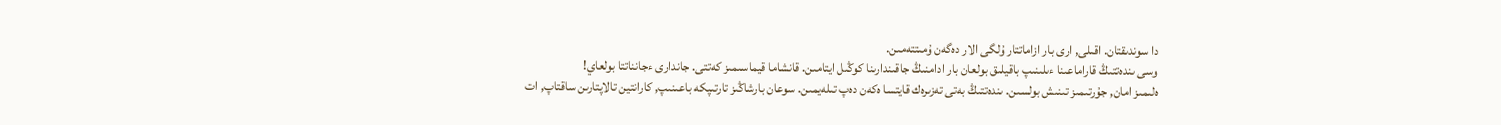دا سوندىقتان. اقىلى, ارى بار ازاماتتار ۇلگى الار دەگەن ۇمىتتەمىن.
وسى ىندەتتىڭ قاراماعىنا ءىلىنىپ باقيلىق بولعان بار ادامنىڭ جاقىندارىنا كوڭىل ايتامىن. قانشاما قيماسىمىز كەتتى. جاندارى ءجانناتتا بولعاي!
ەلىمىز امان, جۇرتىمىز تىنىش بولسىن. ىندەتتىڭ بەتى تەزىرەك قايتسا ەكەن دەپ تىلەيمىن. سوعان بارشاڭىز تارتىپكە باعىنىپ, كارانتين تالاپتارىن ساقتاپ, ات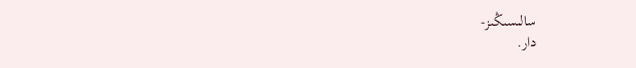سالىسىڭىز-
دار.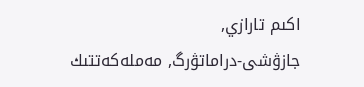اكىم تارازي,
جازۋشى-دراماتۋرگ, مەملەكەتتىك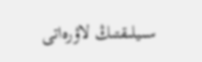سىيلىقتىڭ لاۋرەاتى